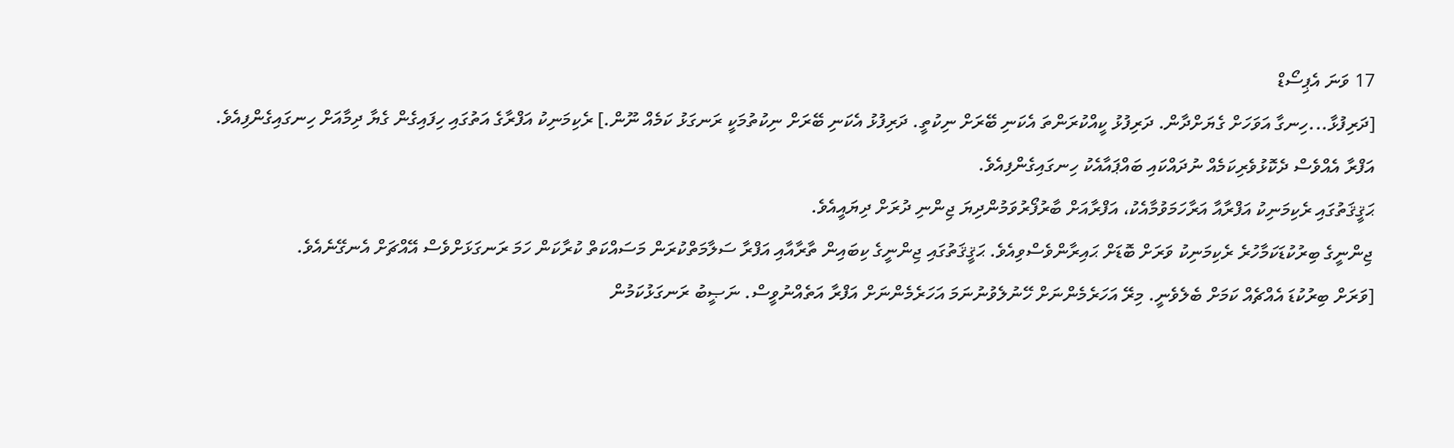17 ވަނަ އެޕިސޯޑް
[ދަރިފުޅާ...ހިނގާ އަވަހަށް ގެޔަށްދާން. ދަރިފުޅު ކީއްކުރަންތަ އެކަނި ބޭރަށް ނިކުތީ. ދަރިފުޅު އެކަނި ބޭރަށް ނިކުތުމަކީ ރަނގަޅު ކަމެއް ނޫން.] ރެކިމަނިކު އަފްރާގެ އަތުގައި ހިފައިގެން ގެޔާ ދިމާއަށް ހިނގައިގެންފިއެވެ.
އަފްރާ އެއްވެސް ދެކޮޅުވެރިކަމެއް ނުދައްކައި ބައްޕައާއެކު ހިނގައިގެންފިއެވެ.
ޙަޤީޤަތުގައި ރެކިމަނިކު އަފްރާއާ އަރާހަމަވުމާއެކު، އަފްރާއަށް ބާރުފޯރުވަމުންދިޔަ ޖިންނި ދުރަށް ދިޔައީއެވެ.
ޖިންނީގެ ބިރުކުޑަކަމާހުރެ ރެކިމަނިކު ވަރަށް ބޮޑަށް ޙައިރާންވެސްވިއެވެ. ޙަޤީޤަތުގައި ޖިންނީގެ ކިބައިން ތާރާއާއި އަފްރާ ސަލާމަތްކުރަން މަސައްކަތް ކުރާކަން ހަމަ ރަނގަޅަށްވެސް އޭއްޗަށް އެނގޭނެއެވެ.
[ވަރަށް ބިރުކުޑަ އެއްޗެއް ކަމަށް ބެލެވެނީ. މިރޭ އަހަރެމެންނަށް ހޭނުލެވުނުނަމަ އަހަރެމެންނަށް އަފްރާ އަތެއްނުވީސް. ނަޞީބު ރަނގަޅުކަމުން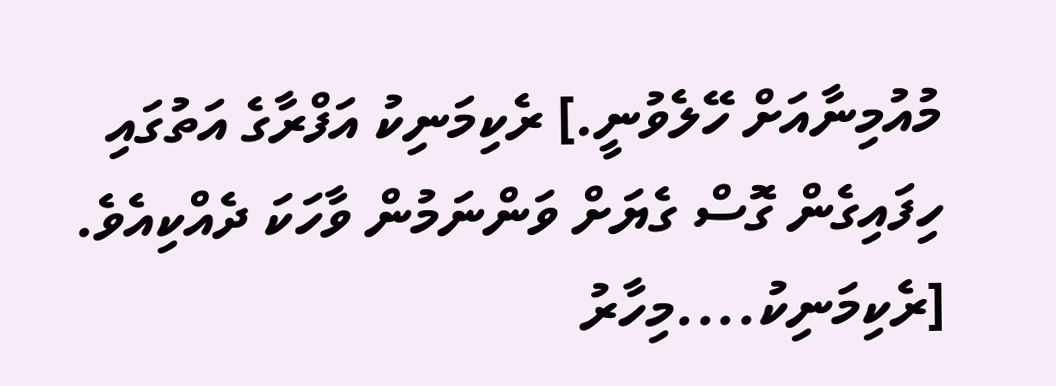މުއުމިނާއަށް ހޭލެވުނީ.] ރެކިމަނިކު އަފްރާގެ އަތުގައި ހިފައިގެން ގޮސް ގެޔަށް ވަންނަމުން ވާހަކަ ދެއްކިއެވެ.
[ރެކިމަނިކު....މިހާރު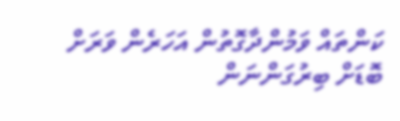ކަންތައް ވަމުންދާގޮތުން އަހަރެން ވަރަށް ބޮޑަށް ބިރުގަންނަން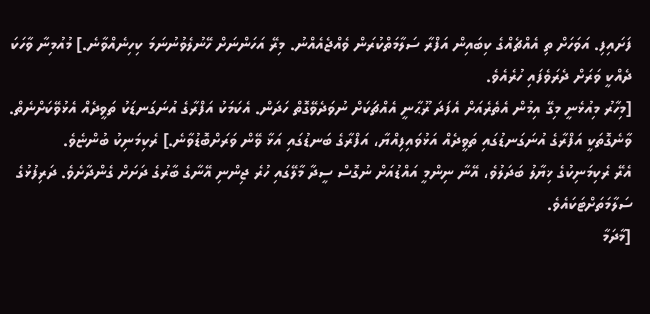ފަށައިފި. އަވަހަށް ތި އެއްޗެއްގެ ކިބައިން އަފްރާ ސަލާމަތްކުރަން ވެއްޖެއެއްނު. މިރޭ އަހަންނަށް ހޭނުލެވުނުނަމަ ކިހިނެއްވާނެ.] މުއުމިނާ ވާހަކަ ދެއްކީ ވަރަށް ދެރަވެފައި ހުރެއެވެ.
[މިހާރު މިއުޅެނީ މިގޭ އިމުން އެތެރެއަށް އެފަދަ ރޫޙާނީ އެއްޗަކަށް ނުވަދެވޭގޮތް ހަދަން. އެކަމަކު އަފްރާގެ އުނަގަނޑަކު ތަވީދެއް އެޅުވޭކަށްނެތް. ވާނެގޮތަކީ އަފްރާގެ އުނަގަނޑުގައި ތަވީދެއް އަޅުވައިފިއްޔާ، އަފްރާގެ ބަނޑުގައި އަޅާ ވޭން ވަރަށްބޮޑުވާނެ.] ރެކިމަނިކު ބުންޏެވެ.
އެރޭ ރެކިމަނިކުގެ ޚިޔާލު ބަދަލުވެ، އޭނާ ނިންމީ އައްޑުއަށް ނުގޮސް ސީދާ މާލޭގައި ހުރެ ޖިންނި އޭނާގެ ބާރުގެ ދަށަށް ގެންދާށެވެ. ދަރިފުޅުގެ ސަލާމަތަށްޓަކައެވެ.
[މާދަމާ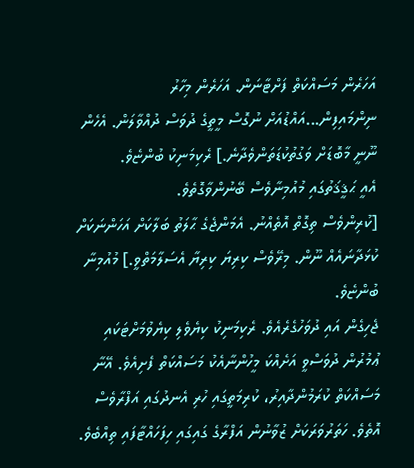އަހަރެން މަސައްކަތް ފަށްޓާނަން. އަހަރެން މިހާރު ނިންމައިފިން...އައްޑުއަށް ނުގޮސް މީތީގެ ދުވަސް ދުއްވާލަން. އެހެން ނޫނީ މާބޮޑަށް ވަގުތުކުޑަތަންވެދާނެ.] ރެކިމަނިކު ބުންޏެވެ.
އެއީ ޙަޤީޤަތުގައި މުއުމިނާވެސް ބޭނުންވާގޮތެވެ.
[ކުރިންވެސް ތިގޮތް އޮތެއްނު. އެމަންޖެގެ ޙާލަތު ބަލާކަށް އަހަންނަކަށް ކުޅަދާނައެއް ނޫން. މިރޭވެސް ކިރިޔަ ކިރިޔާ އެސަލާމަތްވީ.] މުއުމިނާ ބުންޏެވެ.
ޖެހިގެން އައި ދުވަހުގެރެއެވެ. ރެކިމަނިކު ކިޔެވެލި ކިޔެވުމަށްޓަކައި ޢުމުރުން ދުވަސްވީ އަށެއްކަ މީހުންނާއެކު މަސައްކަތް ފެށިއެވެ. އޭނާ މަސައްކަތް ކުރަމުންދާއިރު، ކުރިމަތީގައި ހުރި އެނދުގައި އަފްރާވެސް އޮތެވެ. ހަތަރުވަރަކަށް ޒުވާނުން އަފްރާގެ ގައިގައި ހިފަހައްޓާފައި ތިއްބެވެ.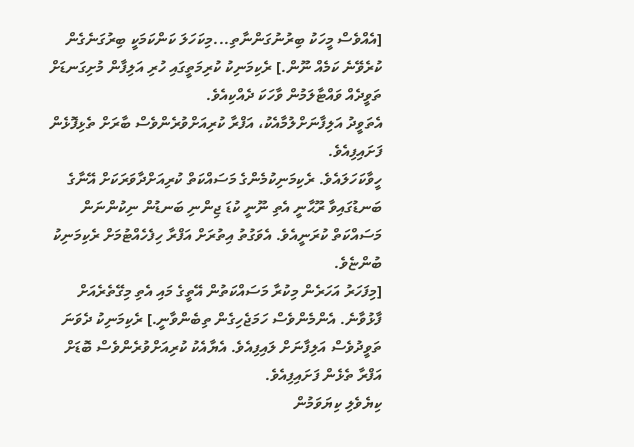[އެއްވެސް މީހަކު ބިރުނުގަންނާތި...މިކަހަލަ ކަންކަމަކީ ބިރުގަނެގެން ކުރެވޭނެ ކަމެއް ނޫން.] ރެކިމަނިކު ކުރިމަތީގައި ހުރި އަލިފާން މުށިގަނޑަށް ތަވީދެއް ވައްޓާލަމުން ވާހަކަ ދެއްކިއެވެ.
އެތަވީދު އަލިފާނަށްލުމާއެކު، އަފްރާ ކުރިއަށްވުރެންވެސް ބާރަށް ތެޅިފޮޅެން ފަށައިފިއެވެ.
ހީވާކަހަލައެވެ. ރެކިމަނިކުމެންގެ މަސައްކަތް ކުރިއަށްދާވަރަކަށް އޭނާގެ ބަނޑުގައިވާ ރޫޙާނީ އެތި ނޫނީ ކުޑަ ޖިންނި ބަނޑުން ނިކުންނަން މަސައްކަތް ކުރަނީއެވެ. އެވަގުތު އިތުރަށް އަފްރާ ހިފެހެއްޓުމަށް ރެކިމަނިކު ބުންޏެވެ.
[މިފަހަރު އަހަރެން މިކުރާ މަސައްކަތުން އޭތީގެ މައި އެތި މިގޭތެރެއަށް ފާޅުވާނެ. އެންމެންވެސް ހަމަޖެހިގެން ތިބެންވާނީ.] ރެކިމަނިކު ދެވަނަ ތަވީދުވެސް އަލިފާނަށް ލައިފިއެވެ. އެޔާއެކު ކުރިއަށްވުރެންވެސް ބޮޑަށް އަފްރާ ތެޅެން ފަށައިފިއެވެ.
ކިޔެވެލި ކިޔަވަމުން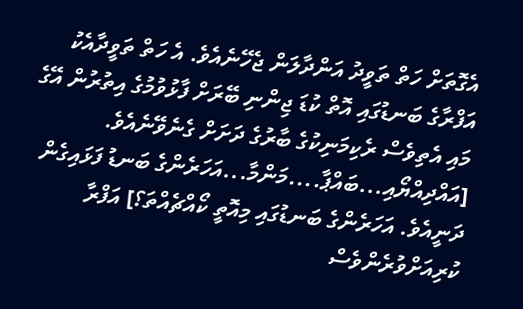އެގޮތަށް ހަތް ތަވީދު އަންދާލަން ޖެހޭނެއެވެ. އެ ހަތް ތަވީދާއެކު އަފްރާގެ ބަނޑުގައި އޮތް ކުޑަ ޖިންނި ބޭރަށް ފާޅުވުމުގެ އިތުރުން އޭގެ މައި އެތިވެސް ރެކިމަނިކުގެ ބާރުގެ ދަށަށް ގެނެވޭނެއެވެ.
[އައްދިއްޔޯއި...ބައްޕާ....މަންމާ...އަހަރެންގެ ބަނޑު ފަޅައިގެން ދަނީއެވެ. އަހަރެންގެ ބަނޑުގައި މިއޮތީ ކޯއްޗެއްތަ؟] އަފްރާ ކުރިއަށްވުރެންވެސް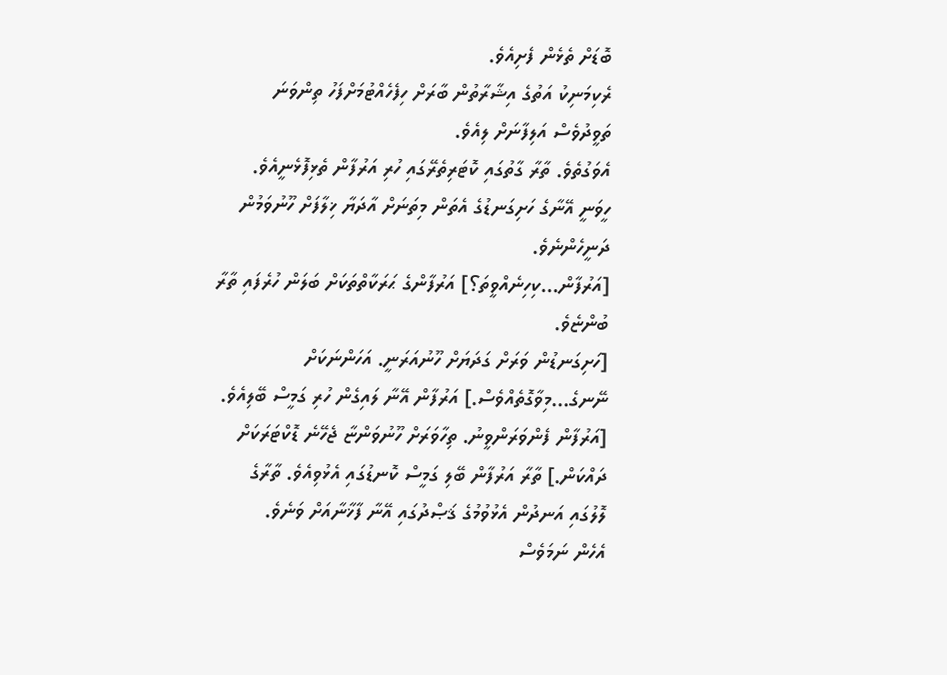ބޮޑަށް ތެޅެން ފެށިއެވެ.
ރެކިމަނިކު އަތުގެ އިޝާރާތުން ބާރަށް ހިފެހެއްޓުމަށްފަހު ތިންވަނަ ތަވީދުވެސް އަލިފާނަށް ލިއެވެ.
އެވަގުތެވެ. ތާރާ ގާތުގައި ކޮޓަރިތެރޭގައި ހުރި އަރުފާން ތެޅިފޮޅެނީއެވެ. ހީވަނީ އޭނާގެ ހަށިގަނޑުގެ އެތަން މިތަނަށް އާދަޔާ ޚިލާފަށް ހޫނުވަމުން ދަނީހެންނެވެ.
[އަރުފާން...ކިހިނެއްވީތަ؟] އަރުފާންގެ ޙަރަކާތްތަކަށް ބަލަން ހުރެފައި ތާރާ ބުންޏެވެ.
[ހަށިގަނޑުން ވަރަށް ގަދަޔަށް ހޫނުއަރަނީ. އަހަންނަކަށް ނޭނގެ...މިވާގޮތެއްވެސް.] އަރުފާން އޭނާ ލައިގެން ހުރި ގަމީސް ބޭލިއެވެ.
[އަރުފާން ފެންވަރަންވީނު. ތިހާވަރަށް ހޫނުވަންޏާ ޖެހޭނެ ޑޮކްޓަރަކަށް ދައްކަން.] ތާރާ އަރުފާން ބޭލި ގަމީސް ކޮނޑުގައި އެޅުވިއެވެ. ތާރާގެ ލޮލުގައި އަނދުން އެޅުވުމުގެ ޤަޞްދުގައި އޭނާ ފާޚާނާއަށް ވަނެވެ.
އެހެން ނަމަވެސް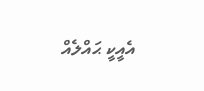އެއީކީ ޙައްލެއް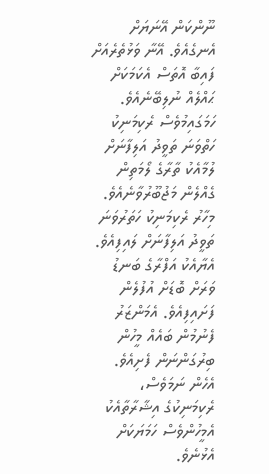ނޫންކަން އޭނަޔަށް އެނގެއެވެ. އޭނާ ވަޅުތެރެއަށް ފައިބާ އޮތަސް އެކަމަކަށް ޙައްލެއް ނުލިބޭނެއެވެ.
ހަމަގައިމުވެސް ރެކިމަނިކު ހަތްވަނަ ތަވީދު އަލިފާނަށް ލުމާއެކު ތާރާގެ ލޯމަތިން ގެއްލެން މަޖުބޫރުވާނެއެވެ. މިހާރު ރެކިމަނިކު ހަތަރުވަނަ ތަވީދު އަލިފާނަށް ލައިފިއެވެ. އެޔާއެކު އަފްރާގެ ބަނޑު ވަރަށް ބޮޑަށް އުފުލެން ފަށައިފިއެވެ. އެމަންޒަރު ފެނުމުން ބައެއް މީހުން ބިރުގަންނަން ފެށިއެވެ. އެހެން ނަމަވެސް، ރެކިމަނިކުގެ އިޝާރާތާއެކު އެމީހުންވެސް ހަމަޔަކަށް އެޅުނެވެ.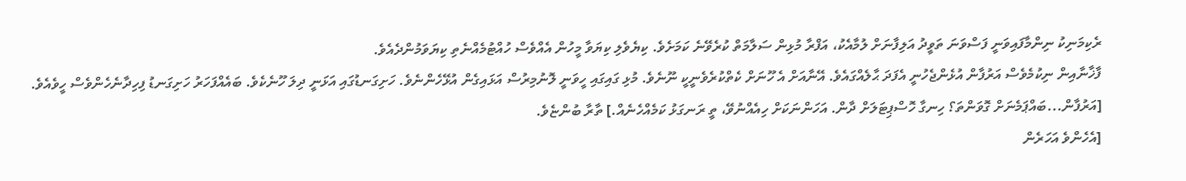ރެކިމަނިކު ނިންމާފައިވަނީ ފަސްވަނަ ތަވީދު އަލިފާނަށް ލުމާއެކު، އަފްރާ މުޅިން ސަލާމަތް ކުރެވޭނެ ކަމަށެވެ. ކިޔެވެލި ކިޔަވާ މީހުން އެއްވެސް ހުއްޓުމެއްނެތި ކިޔަވަމުންދެއެވެ.
ފާޚާނާއިން ނިކުމެވެސް އަރުފާން އުޅެންޖެހުނީ އެފަދަ ޙާލެއްގައެވެ. އޭނާއަށް އެ ހޫނަށް ކެތްކުރެވެނީކީ ނޫނެވެ. މުޅި ގައިގައި ހީވަނީ ލޮނުމިރުސް އަޅައިގެން އުޅޭހެންނެވެ. ހަށިގަނޑުގައި އަޅަނީ ދިލަ ހޫނެކެވެ. ބައެއްފަހަރު ހަށިގަނޑު ފިހިދާނެހެންވެސް ހީވެއެވެ.
[އަރުފާން...ބައްޕަމެނަށް ގޮވަންތަ؟ ހިނގާ ހޮސްޕިޓަލަށް ދާން. އަހަންނަކަށް ހިއެއްނުވޭ، ތީ ރަނގަޅު ކަމެއްހެނެއް.] ތާރާ ބުންޏެވެ.
[އެހެންވެ އަހަރެން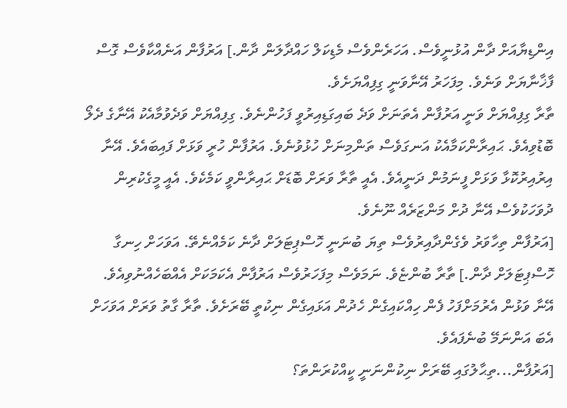އިންޑިޔާއަށް ދާން އުޅުނީވެސް. އަހަރެންވެސް މެޑިކަލް ހައްދާލަން ދާން.] އަރުފާން އަނެއްކާވެސް ގޮސް ފާޚާނާޔަށް ވަނެވެ. މިފަހަރު އޭނާވަނީ ގިފިއްޔަށެވެ.
ތާރާ ގިފިއްޔަށް ވަނީ އަރުފާން އެތަނަށް ވަދެ ބައިގަޑިއިރުވީ ފަހުންނެވެ. ގިފިއްޔަށް ވަދެވުމާއެކު އޭނާގެ ދެލޯ ބޮޑުވިއެވެ. ޙައިރާންކަމާއެކު އަނގަވެސް ތަންމިނަށް ހުޅުވުނެވެ. އަރުފާން ހުރީ ވަޅަށް ފައިބައެވެ. އޭނާ އިރުއިރުކޮޅާ ވަޅަށް ފީނަމުން ދަނީއެވެ. އެއީ ތާރާ ވަރަށް ބޮޑަށް ޙައިރާންވީ ކަމެކެވެ. އެއީ މީގެކުރިން ދުވަހަކުވެސް އޭނާ ދުށް މަންޒަރެއް ނޫނެވެ.
[އަރުފާން ތިހާވަރު ވެގެންދާއިރުވެސް ތިޔަ ބުނަނީ ހޮސްޕިޓަލަށް ދާނެ ކަމެއްނެތޭ. އަވަހަށް ހިނގާ ހޮސްޕިޓަލަށް ދާން.] ތާރާ ބުންޏެވެ. ނަމަވެސް މިފަހަރުވެސް އަރުފާން އެކަމަކަށް އެއްބަހެއްނުވިއެވެ.
އޭނާ ވަޅުން އެރުމަށްފަހު ފެން ހިއްކައިގެން ހެދުން އަޅައިގެން ނިކުތީ ބޭރަށެވެ. ތާރާ ގާތު ވަރަށް އަވަހަށް އެބަ އަންނަމޭ ބުނެފައެވެ.
[އަރުފާން...ތިޙާލުގައި ބޭރަށް ނިކުންނަނީ ކީއްކުރަންތަ؟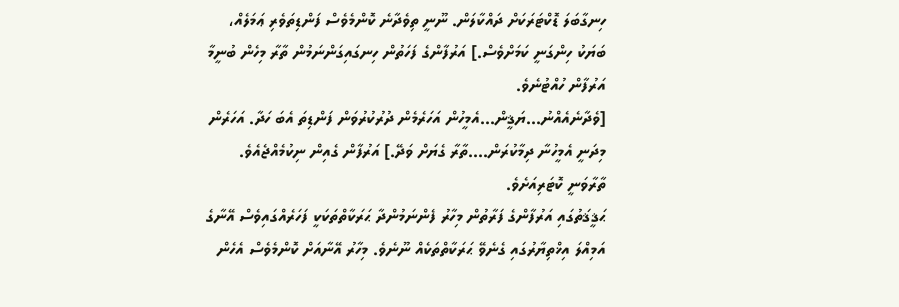ހިނގާބަލަ ޑޮކްޓަރަކަށް ދައްކާލަން. ނޫނީ ތިވެދާނެ ކޮންމެވެސް ފަންޑިތަވެރި ޢަމަލެއް، ބަޔަކު ހިންގަނީ ކަމަށްވެސް.] އަރުފާންގެ ފަހަތުން ހިނގައިގަންނަމުން ތާރާ މިހެން ބުނީމާ އަރުފާން ހުއްޓުނެވެ.
[ވެދާނެއެއްނު...ޔަޤީން...އެމީހުން އަހަރެމެން ދުރުކުރުވަން ފަންޑިތަ އެބަ ހަދާ. އަހަރެން މިދަނީ އެމީހުނާ ދިމާކުރަން....ތާރާ ގެޔަށް ވަދޭ.] އަރުފާން ގެއިން ނިކުމެއްޖެއެވެ. ތާރާވަނީ ކޮޓަރިއަށެވެ.
ޙަޤީޤަތުގައި އަރުފާންގެ ފަރާތުން މިހާރު ފެންނަމުންދާ ޙަރަކާތްތަކަކީ ފަހަރެއްގައިވެސް އޭނާގެ އަމިއްލަ އިޚްތިޔާރުގައި ގެނެވޭ ޙަރަކާތްތަކެއް ނޫނެވެ. މިހާރު އޭނާއަށް ކޮންމެވެސް އެހެން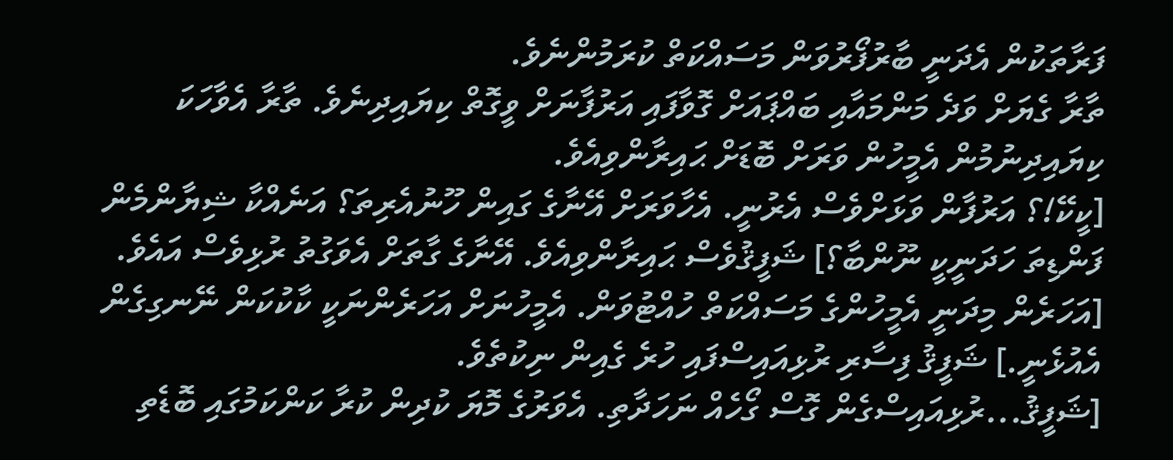ފަރާތަކުން އެދަނީ ބާރުފޯރުވަން މަސައްކަތް ކުރަމުންނެވެ.
ތާރާ ގެޔަށް ވަދެ މަންމައާއި ބައްޕައަށް ގޮވާފައި އަރުފާނަށް ވީގޮތް ކިޔައިދިނެވެ. ތާރާ އެވާހަކަ ކިޔައިދިނުމުން އެމީހުން ވަރަށް ބޮޑަށް ޙައިރާންވިއެވެ.
[ކީކޭ!؟ އަރުފާން ވަޅަށްވެސް އެރުނީ. އެހާވަރަށް އޭނާގެ ގައިން ހޫނުއެރިތަ؟ އަނެއްކާ ޝިޔާންމެން ފަންޑިތަ ހަދަނީކީ ނޫންބާ؟] ޝަފީޤުވެސް ޙައިރާންވިއެވެ. އޭނާގެ ގާތަށް އެވަގުތު ރުޅިވެސް އައެވެ.
[އަހަރެން މިދަނީ އެމީހުންގެ މަސައްކަތް ހުއްޓުވަން. އެމީހުނަށް އަހަރެންނަކީ ކާކުކަން ނޭނގިގެން އެއުޅެނީ.] ޝަފީޤު ފިސާރި ރުޅިއައިސްފައި ހުރެ ގެއިން ނިކުތެވެ.
[ޝަފީޤު...ރުޅިއައިސްގެން ގޮސް ގޯހެއް ނަހަދާތި. އެވަރުގެ މޮޔަ ކުދިން ކުރާ ކަންކަމުގައި ބޮޑެތި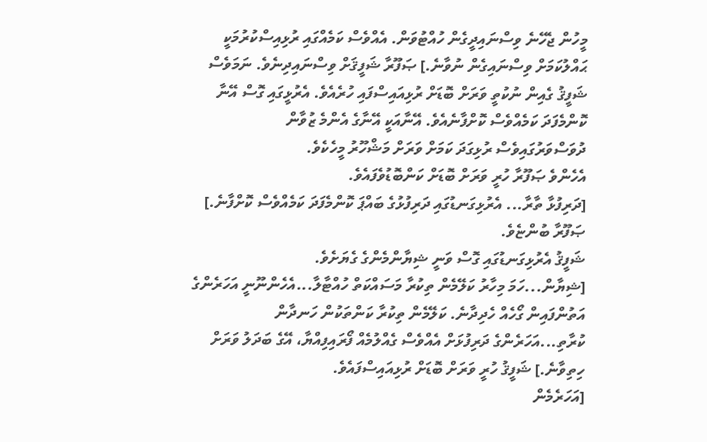މީހުން ޖެހޭނެ ވިސްނައިދީގެން ހުއްޓުވަން. އެއްވެސް ކަމެއްގައި ރުޅިއިސްކުރުމަކީ ޙައްލުކަމަށް ވިސްނައިގެން ނުވާނެ.] ޞަފޫރާ ޝަފީޤަށް ވިސްނައިދިނެވެ. ނަމަވެސް ޝަފީޤު ގެއިން ނުކުތީ ވަރަށް ބޮޑަށް ރުޅިއައިސްފައި ހުރެއެވެ. އެރުޅީގައި ގޮސް އޭނާ ކޮންމެފަދަ ކަމެއްވެސް ކޮށްފާނެއެވެ. އޭނާއަކީ އޭނާގެ އެންމެ ޒުވާން ދުވަސްވަރުގައިވެސް ރުޅިގަދަ ކަމަށް ވަރަށް މަޝްހޫރު މީހެކެވެ.
އެހެންވެ ޞަފޫރާ ހުރީ ވަރަށް ބޮޑަށް ކަންބޮޑުވެފައެވެ.
[ދަރިފުޅާ ތާރާ... އެރުޅިގަނޑުގައި ދަރިފުޅުގެ ބައްޕަ ކޮންމެފަދަ ކަމެއްވެސް ކޮށްފާނެ.] ޞަފޫރާ ބުންޏެވެ.
ޝަފީޤު އެރުޅިގަނޑުގައި ގޮސް ވަނީ ޝިޔާންމެންގެ ގެޔަށެވެ.
[ޝިޔާން...ހަމަ މިހާރު ކަލޭމެން ތިކުރާ މަސައްކަތް ހުއްޓާލާ...އެހެންނޫނީ އަހަރެންގެ އަތުންފައިން ގޯހެއް ހެދިދާނެ. ކަލޭމެން ތިކުރާ ކަންތަކުން ހަނދާން ކުރާތި...އަހަރެންގެ ދަރިފުޅަށް އެއްވެސް ގެއްލުމެއް ފޯރައިފިއްޔާ، އޭގެ ބަދަލު ވަރަށް ހިތިވާނެ.] ޝަފީޤު ހުރީ ވަރަށް ބޮޑަށް ރުޅިއައިސްފައެވެ.
[އަހަރެމެން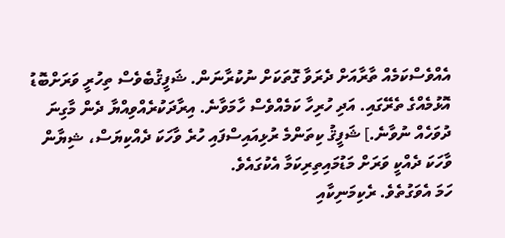އެއްވެސްކަމެއް ތާރާއަށް ދެރަވާ ގޮތަކަށް ނުކުރާނަން. ޝަފީޤުބެވެސް ތިހުރީ ވަރަށްބޮޑު އޮޅުމެއްގެ ތެރޭގައި. އަދި ހުރިހާ ކަމެއްވެސް ހާމަވާނެ. އިރާދަކުރެއްވިއްޔާ ދެން މާގިނަ ދުވަހެއް ނުވާނެ.] ޝަފީޤު ކިތަންމެ ރުޅިއައިސްފައި ހުރެ ވާހަކަ ދެއްކިޔަސް، ޝިޔާން ވާހަކަ ދެއްކީ ވަރަށް މަޑުމައިތިރިކަމާ އެކުގައެވެ.
ހަމަ އެވަގުތެވެ. ރެކިމަނިކާއި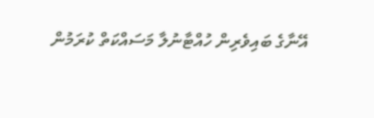އޭނާގެ ބައިވެރިން ހުއްޓާނުލާ މަސައްކަތް ކުރަމުން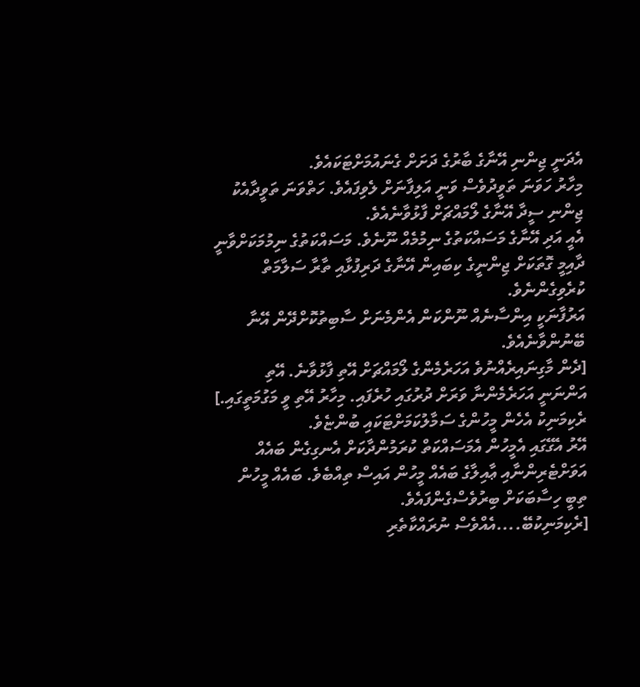އެދަނީ ޖިންނި އޭނާގެ ބާރުގެ ދަށަށް ގެނައުމަށްޓަކައެވެ.
މިހާރު ހަވަނަ ތަވީދުވެސް ވަނީ އަލިފާނަށް ލެވިފައެވެ. ހަތްވަނަ ތަވީދާއެކު ޖިންނި ސީދާ އޭނާގެ ލޯމައްޗަށް ފާޅުވާނެއެވެ.
އެއީ އަދި އޭނާގެ މަސައްކަތުގެ ނިމުމެއް ނޫނެވެ. މަސައްކަތުގެ ނިމުމަކަށްވާނީ ދާއިމީ ގޮތަކަށް ޖިންނީގެ ކިބައިން އޭނާގެ ދަރިފުޅާއި ތާރާ ސަލާމަތް ކުރެވިގެންނެވެ.
އަރުފާނަކީ އިންސާނެއް ނޫންކަން އެންމެނަށް ސާބިތުކޮށްދޭން އޭނާ ބޭނުންވާނެއެވެ.
[ދެން މާގިނައިރެއްނުވެ އަހަރެމެންގެ ލޯމައްޗަށް އޭތި ފާޅުވާނެ. އޭތި އަންނަނީ އަހަރެމެންނާ ވަރަށް ދުރުގައި ހުރެފައި. މިހާރު އޭތި ވީ މަގުމަތީގައި.] ރެކިމަނިކު އެހެން މީހުންގެ ސަމާލުކަމަށްޓަކައި ބުންޏެވެ.
އޭރު އެގޭގައި އެމީހުން އެމަސައްކަތް ކުރަމުންދާކަށް އެނގިގެން ބައެއް އަވަށްޓެރިންނާއި ޢާއިލާގެ ބައެއް މީހުން އައިސް ތިއްބެވެ. ބައެއް މީހުން ތިބީ ހިސާބަކަށް ބިރުވެސްގެންފައެވެ.
[ރެކިމަނިކުބޭ....އެއްވެސް ނުރައްކާތެރި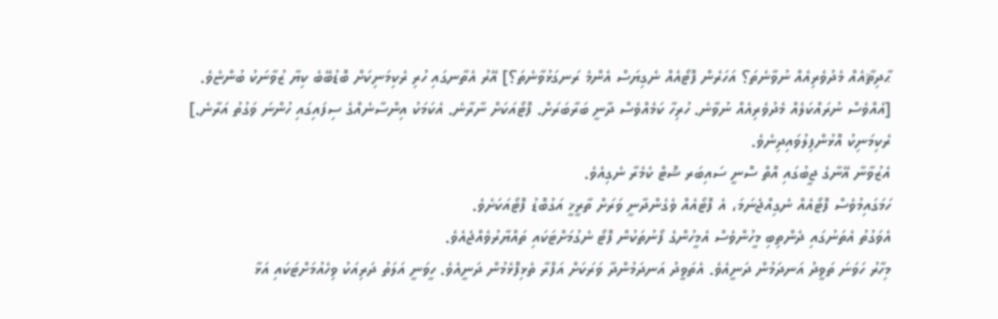ޙާދިޘާއެއް މެދުވެރިއެއް ނުވާނެތަ؟ އަހަރެން ފޮޓޯއެއް ނެގިޔަސް އެންމެ ރަނގަޅުވާނެތަ؟] އޭރު އެތާނގައި ހުރި ރެކިމަނިކަށް ބޮޑުބޭބެ ކިޔާ ޒުވާނަކު ބުންޏެވެ.
[އެއްވެސް ނުރައްކަލެއް މެދުވެރިއެއް ނުވާނެ. ހުރިހާ ކަމެއްވެސް ދާނީ ބަރާބަރަށް. ފޮޓޯއަކަށް ނާރާނެ. އެކަމަކު އިންސާނެއްގެ ސިފައިގައި ހުންނަ ވަގުތު އަރާނެ.] ރެކިމަނިކު އޮޅުންފިލުވައިދިނެވެ.
އެޒުވާނާ އޭނާގެ ޖީބުގައި އޮތް ސޮނީ ސައިބަރ ޝޮޓް ކެމެރާ ނެގިއެވެ.
ހަމަގައިމުވެސް ފޮޓޯއެއް ނެގިއްޖެނަމަ، އެ ފޮޓޯއެއް ވެގެންދާނީ ވަރަށް ތާރީޚީ އަގުބޮޑު ފޮޓޯއަކަށެވެ.
އެވަގުތު އެތަނުގައި ދެންތިބި މީހުންވެސް އެމީހުންގެ ފޯނުތަކުން ފޮޓޯ ނެގުމަށްޓަކައި ތައްޔާރުވެއްޖެއެވެ.
މިހާރު ހަވަނަ ތަވީދު އަނދަމުން ދަނީއެވެ. އެތަވީދު އަނދަމުންދާ ވަރަކަށް އަފްރާ ތެޅިފޮޅެމުން ދަނީއެވެ. ހީވަނީ އަލަތު ދަރިއަކު ވިހެއުމަށްޓަކައި އަޅާ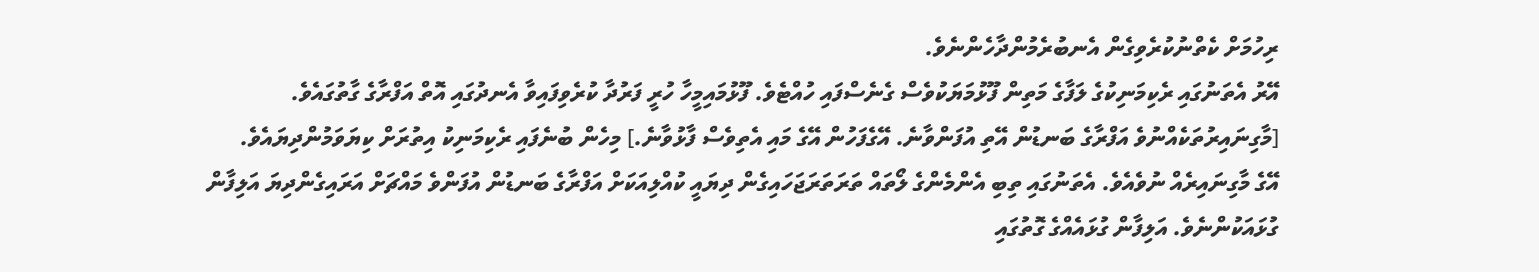ރިހުމަށް ކެތްނުކުރެވިގެން އެނބުރެމުންދާހެންނެވެ.
އޭރު އެތަނުގައި ރެކިމަނިކުގެ ލަފާގެ މަތިން ފޫޅުމަޔަކުވެސް ގެނެސްފައި ހުއްޓެވެ. ފޫޅުމައިމީހާ ހުރީ ފަރުދާ ކުރެވިފައިވާ އެނދުގައި އޮތް އަފްރާގެ ގާތުގައެވެ.
[މާގިނައިރުތަކެއްނުވެ އަފްރާގެ ބަނޑުން އޭތި އުފަންވާނެ. އޭގެފަހުން އޭގެ މައި އެތިވެސް ފާޅުވާނެ.] މިހެން ބުނެފައި ރެކިމަނިކު އިތުރަށް ކިޔަވަމުންދިޔައެވެ.
އޭގެ މާގިނައިރެއް ނުވެއެވެ. އެތަނުގައި ތިބި އެންމެންގެ ލޯތައް ތަރަތަރަޖަހައިގެން ދިޔައީ ކުއްލިއަކަށް އަފްރާގެ ބަނޑުން އުފަންވެ މައްޗަށް އަރައިގެންދިޔަ އަލިފާން ގުޅައަކުންނެވެ. އަލިފާން ގުޅައެއްގެ ގޮތުގައި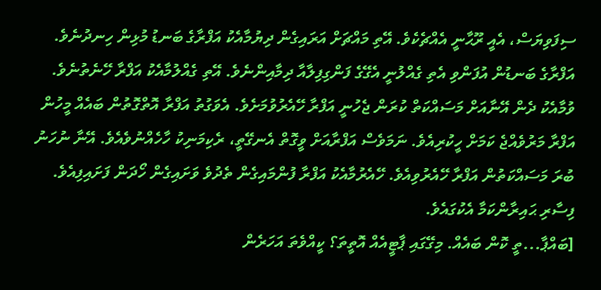ސިފަވިޔަސް، އެއީ ރޫޙާނީ އެއްޗެކެވެ. އޭތި މައްޗަށް އަރައިގެން ދިޔުމާއެކު އަފްރާގެ ބަނޑު މުޅިން ހިނދުނެވެ.
އަފްރާގެ ބަނޑުން އުފަންވި އެތި ގެއްލުނީ އެގޭގެ ފަންގިފިލާއާ ދިމާއިންނެވެ. އޭތި ގެއްލުމާއެކު އަފްރާ ހޭނެތުނެވެ. ވުމާއެކު ދެން އޭނާއަށް މަސައްކަތް ކުރަން ޖެހުނީ އަފްރާ ހޭއެރުވުމަށެވެ. އެވަގުތު އަފްރާ އޮތްގޮތުން ބައެއް މީހުން އަފްރާ މަރުވެއްޖެ ކަމަށް ހީކުރިއެވެ. ނަމަވެސް އަފްރާއަށް ވީގޮތް އެނގޭތީ، ރެކިމަނިކު ހާހެއްނުވެއެވެ. އޭނާ ނުހަނު ބުރަ މަސައްކަތުން އަފްރާ ހޭއެރުވިއެވެ. ހޭއެރުމާއެކު އަފްރާ ފުންމައިގެން ތެދުވެ ވަށައިގެން ހޯދަން ފަށައިފިއެވެ. ފިސާރި ޙައިރާންކަމާ އެކުގައެވެ.
[ބައްޕާ...ތީ ކޮން ބައެއް. މިގޭގައި ޕާޓީއެއް އޮތީތަ؟ ކީއްވެތަ އަހަރެން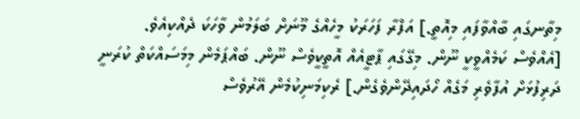މިތާނގައި ބާއްވާފައި މިއޮތީ.] އަފްރާ ފަހަރަކު މީހެއްގެ މޫނަށް ބަލަމުން ވާހަކަ ދެއްކިއެވެ.
[އެއްވެސް ކަމެއްވީކީ ނޫން. މިގޭގައި ޕާޓީއެއް އޮތީކީވެސް ނޫން. ބައްޕަމެން މިމަސައްކަތް ކުރަނީ ދަރިފުޅަށް އުފާވެރި މަގެއް ހޯދައިދޭންވެގެން.] ރެކިމަނިކުމެން އޭރުވެސް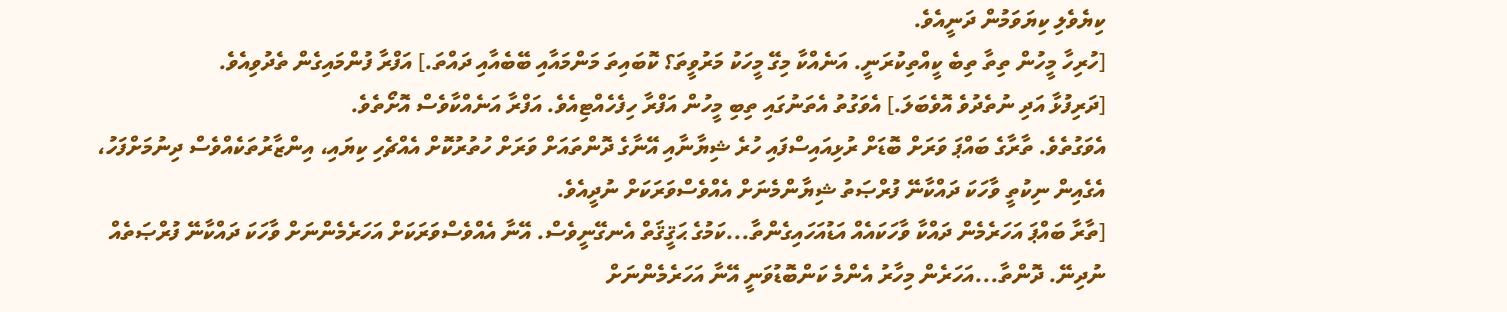ކިޔެވެލި ކިޔަވަމުން ދަނީއެވެ.
[ހުރިހާ މީހުން ތިތާ ތިބެ ކީއްތިކުރަނީ. އަނެއްކާ މިގޭ މީހަކު މަރުވީތަ؟ ކޮބައިތަ މަންމައާއި ބޭބެއާއި ދައްތަ.] އަފްރާ ފުންމައިގެން ތެދުވިއެވެ.
[ދަރިފުޅާ އަދި ނުތެދުވެ އޮވެބަލަ.] އެވަގުތު އެތަނުގައި ތިބި މީހުން އަފްރާ ހިފެހެއްޓިއެވެ. އަފްރާ އަނެއްކާވެސް އޮށޯތެވެ.
އެވަގުތެވެ. ތާރާގެ ބައްޕަ ވަރަށް ބޮޑަށް ރުޅިއައިސްފައި ހުރެ ޝިޔާނާއި އޭނާގެ ދޮންތައަށް ވަރަށް ހުތުރުކޮށް އެއްޗެހި ކިޔައި، އިންޒާރުތަކެއްވެސް ދިނުމަށްފަހު، އެގެއިން ނިކުތީ ވާހަކަ ދައްކާނޭ ފުރްޞަތު ޝިޔާންމެނަށް އެއްވެސްވަރަކަށް ނުދީއެވެ.
[ތާރާ ބައްޕަ އަހަރެމެން ދައްކާ ވާހަކައެއް އަޑުއަހައިގެންތާ...ކަމުގެ ޙަޤީޤަތް އެނގޭނީވެސް. އޭނާ އެއްވެސްވަރަކަށް އަހަރެމެންނަށް ވާހަކަ ދައްކާނޭ ފުރްޞަތެއް ނުދިނޭ. ދޮންތާ...އަހަރެން މިހާރު އެންމެ ކަންބޮޑުވަނީ އޭނާ އަހަރެމެންނަށް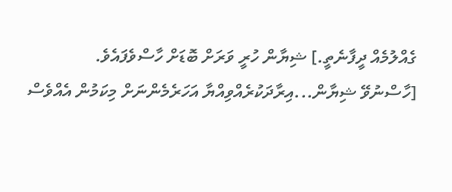ގެއްލުމެއް ދީފާނެތީ.] ޝިޔާން ހުރީ ވަރަށް ބޮޑަށް ހާސްވެފައެވެ.
[ހާސްނުވޭ ޝިޔާން...އިރާދަކުރެއްވިއްޔާ އަހަރެމެންނަށް މިކަމުން އެއްވެސް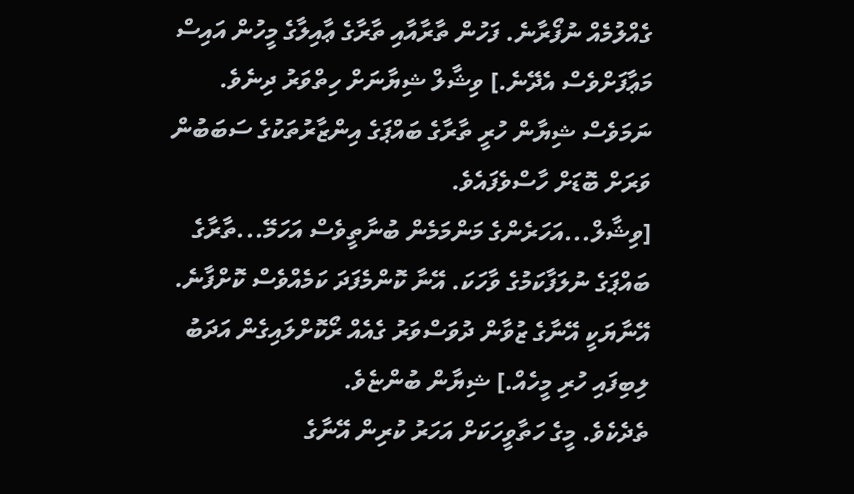ގެއްލުމެއް ނުފޯރާނެ. ފަހުން ތާރާއާއި ތާރާގެ ޢާއިލާގެ މީހުން އައިސް މަޢާފަށްވެސް އެދޭނެ.] ވިޝާލް ޝިޔާނަށް ހިތްވަރު ދިނެވެ. ނަމަވެސް ޝިޔާން ހުރީ ތާރާގެ ބައްޕަގެ އިންޒާރުތަކުގެ ސަބަބުން ވަރަށް ބޮޑަށް ހާސްވެފައެވެ.
[ވިޝާލް...އަހަރެންގެ މަންމަމެން ބުނާތީވެސް އަހަމޭ...ތާރާގެ ބައްޕަގެ ނުލަފާކަމުގެ ވާހަކަ. އޭނާ ކޮންމެފަދަ ކަމެއްވެސް ކޮށްފާނެ. އޭނާޔަކީ އޭނާގެ ޒުވާން ދުވަސްވަރު ގެއެއް ރޯކޮށްލައިގެން އަދަބު ލިބިފައި ހުރި މީހެއް.] ޝިޔާން ބުންޏެވެ.
ތެދެކެވެ. މީގެ ހަތާވީހަކަށް އަހަރު ކުރިން އޭނާގެ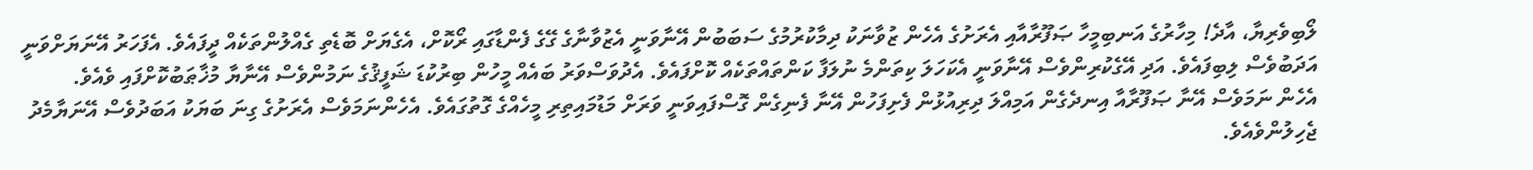ލޯބިވެރިޔާ، އާދެ! މިހާރުގެ އަނބިމީހާ ޞަފޫރާއާއި އެރަށުގެ އެހެން ޒުވާނަކު ދިމާކުރުމުގެ ސަބަބުން އޭނާވަނީ އެޒުވާނާގެ ގޭގެ ފެންޑާގައި ރޯކޮށް، އެގެޔަށް ބޮޑެތި ގެއްލުންތަކެއް ދީފައެވެ. އެފަހަރު އޭނަޔަށްވަނީ އަދަބުވެސް ލިބިފައެވެ. އަދި އޭގެކުރިންވެސް އޭނާވަނީ އެކަހަލަ ކިތަންމެ ނުލަފާ ކަންތައްތަކެއް ކޮށްފައެވެ. އެދުވަސްވަރު ބައެއް މީހުން ބިރުކުޑަ ޝަފީޤުގެ ނަމުންވެސް އޭނާޔާ މުޚާޠަބުކޮށްފައި ވެއެވެ.
އެހެން ނަމަވެސް އޭނާ ޞަފޫރާއާ އިނދެގެން އަމިއްލަ ދިރިއުޅުން ފެށިފަހުން އޭނާ ފެނިގެން ގޮސްފައިވަނީ ވަރަށް މަޑުމައިތިރި މީހެއްގެ ގޮތުގައެވެ. އެހެންނަމަވެސް އެރަށުގެ ގިނަ ބަޔަކު އަބަދުވެސް އޭނަޔާމެދު ޖެހިލުންވެއެވެ.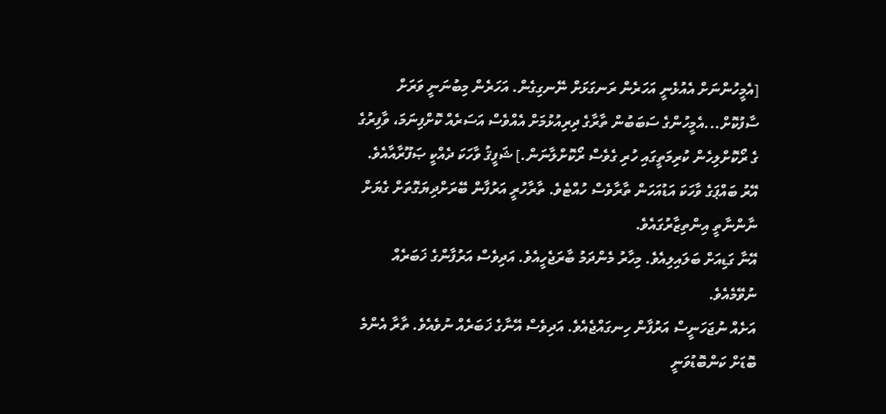[އެމީހުންނަށް އެއުޅެނީ އަހަރެން ރަނގަޅަށް ނޭނގިގެން. އަހަރެން މިބުނަނީ ވަރަށް ސާފުކޮށް...އެމީހުންގެ ސަބަބުން ތާރާގެ ދިރިއުޅުމަށް އެއްވެސް އަސަރެއް ކޮށްފިނަމަ، ވާފިރުގެ ގެ ރޯކޮށްލިހެން ކުރިމަތީގައި ހުރި ގެވެސް ރޯކޮށްލާނަން.] ޝަފީޤު ވާހަކަ ދެއްކީ ޞަފޫރާއާއެވެ.
އޭރު ބައްޕަގެ ވާހަކަ އަޑުއަހަން ތާރާވެސް ހުއްޓެވެ. ތާރާހުރީ އަރުފާން ބޭރަށްދިޔަގޮތަށް ގެޔަށް ނާންނާތީ އިންތިޒާރުގައެވެ.
އޭނާ ގަޑިއަށް ބަލައިލިއެވެ. މިހާރު މެންދަމު ބާރަޖެހީއެވެ. އަދިވެސް އަރުފާންގެ ޚަބަރެއް ނުވޭމެއެވެ.
އަށެއް ނުޖަހަނީސް އަރުފާން ހިނގައްޖެއެވެ. އަދިވެސް އޭނާގެ ޚަބަރެއް ނުވެއެވެ. ތާރާ އެންމެ ބޮޑަށް ކަންބޮޑުވަނީ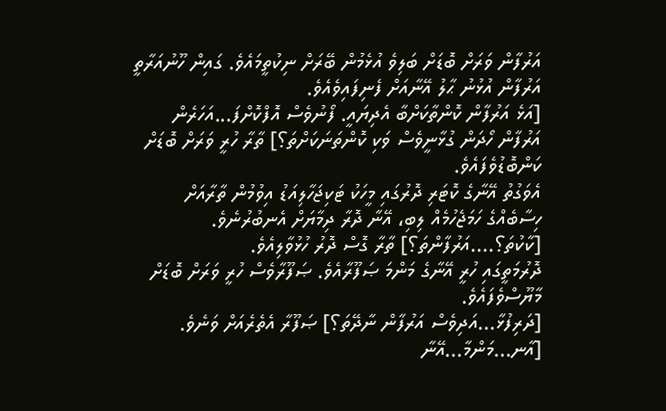އަރުފާން ވަރަށް ބޮޑަށް ބަލިވެ އުޅެމުން ބޭރަށް ނިކުތީމައެވެ. ގައިން ހޫނުއަރާތީ އަރުފާން އުޅުނު ޙާލު އޭނާއަށް ފެނިފައިވެއެވެ.
[އަޅެ އަރުފާން ކޮންތާކަށްބާ އެދިޔައީ. ފޯނުވެސް އޮފްކޮށްފަ...އަހަރެން އަރުފާން ހޯދަން ގުޅާނީވެސް ވަކި ކޮންތަނަކަށްތަ؟] ތާރާ ހުރީ ވަރަށް ބޮޑަށް ކަންބޮޑުވެފައެވެ.
އެވަގުތު އޭނާގެ ކޮޓަރި ދޮރުގައި މީހަކު ޓަކިޖަހާލިއަޑު އިވުމުން ތާރާއަށް ހިސާބެއްގެ ހަމަޖެހުމެއް ލިބި، އޭނާ ދޮރާ ދިމާޔަށް އެނބުރުނެވެ.
[ކާކުތަ؟....އަރުފާންތަ؟] ތާރާ ގޮސް ދޮރު ހުޅުވާލިއެވެ.
ދޮރުމަތީގައި ހުރީ އޭނާގެ މަންމަ ޞަފޫރާއެވެ. ޞަފޫރާވެސް ހުރީ ވަރަށް ބޮޑަށް މާޔޫސްވެފައެވެ.
[ދަރިފުޅާ...އަދިވެސް އަރުފާން ނާދޭތަ؟] ޞަފޫރާ އެތެރެއަށް ވަނެވެ.
[އާނ...މަންމާ...އޭނާ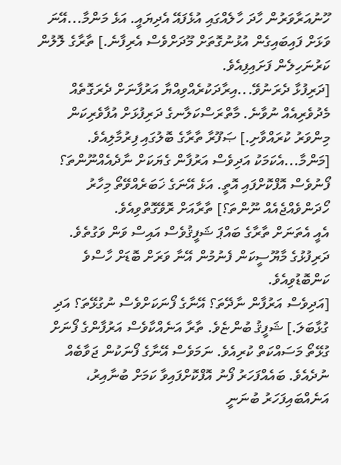ހޫނުއަރާވަރުން ހާދަ ހާލެއްގައި އުޅެފައޭ އެދިޔައީ. އަޅެ މަންމާ...އޭނަ ވަޅަށް ފައިބައިގެން އުޅުނުގޮތަށް މޫދަށްވެސް އެރިފާނެ.] ތާރާގެ ލޮލުން ކަރުނަހިލެން ފަށައިފިއެވެ.
[ދަރިފުޅާ ދެރަނުވޭ...އިރާދަކުރެއްވިއްޔާ އަރުފާނަށް ދެރަގޮތެއް މެދުވެރިއެއް ނުވާނެ. މާތްރަސްކަލާނގެ ދަރިފުޅަށް އުފާވެރިކަން މިންވަރު ކުރައްވާށި.] ޞަފޫރާ ތާރާގެ ބޮލުގައި ފިރުމާލިއެވެ.
[މަންމާ...އެކަމަކު އަދިވެސް އަރުފާން ގެޔަކަށް ނާދެއެއްނޫންތަ؟ ފޯނުވެސް އޮފްކޮށްފައި އޮތީ. އަޅެ އޭނަގެ ޚަބަރެއްވޭތޯ މިހާރު ހޯދަންވެއްޖެއެއް ނޫންތަ؟] ތާރާއަށް ރޮވޭގޮތްވިއެވެ.
އެއީ އެތަނަށް ތާރާގެ ބައްޕަ ޝަފީޤުވެސް އައިސް ވަން ވަގުތެވެ. ދަރިފުޅުގެ މާޔޫސީކަން ފެނުމުން އޭނާ ވަރަށް ބޮޑަށް ހާސްވެ ކަންބޮޑުވިއެވެ.
[އަދިވެސް އަރުފާން ނާދޭތަ؟ އޭނާގެ ފޯނަކަށްވެސް ނުގުޅޭތަ؟ އަދި ގުޅާބަލަ.] ޝަފީޤު ބުންޏެވެ. ތާރާ އަނެއްކާވެސް އަރުފާންގެ ފޯނަށް ގުޅޭތޯ މަސައްކަތް ކުރިއެވެ. ނަމަވެސް އޭނާގެ ފޯނަކުން ޖަވާބެއް ނުދެއެވެ. ބައެއްފަހަރު ފޯނު އޮފްކޮށްފައިވާ ކަމަށް ބުނާއިރު، އަނެއްބައިފަހަރު ބުނަނީ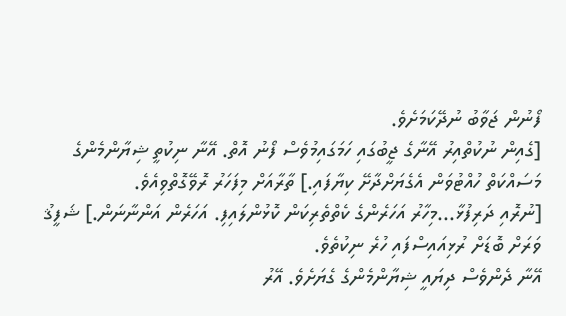ފޯނުން ޖަވާބު ނުދޭކަމަށެވެ.
[ގެއިން ނުކުތްއިރު އޭނާގެ ޖީބުގައި ހަމަގައިމުވެސް ފޯނު އޮތް. އޭނާ ނިކުތީ ޝިޔާންމެންގެ މަސައްކަތް ހުއްޓުވަން އެގެޔަށްދާށޭ ކިޔާފައި.] ތާރާއަށް މިފަހަރު ރޮވޭގޮތްވިއެވެ.
[ނުރޮއި ދަރިފުޅާ...މިހާރު އަހަރެންގެ ކެތްތެރިކަން ކޮޅުންލައިފި. އަހަރެން އަންނާނަން.] ޝަފީޤު ވަރަށް ބޮޑަށް ރުޅިއައިސްފައި ހުރެ ނިކުތެވެ.
އޭނާ ދެންވެސް ދިޔައީ ޝިޔާންމެންގެ ގެޔަށެވެ. އޭރު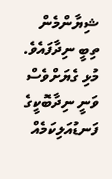ޝިޔާންމެން ތިބީ ނިދާފައެވެ. މުޅި ގެޔަށްވެސް ވަނީ ނިދާބޮކީގެ ފަނޑުއަލިކަމެއް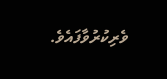ވެރިކުރުވާފައެވެ.